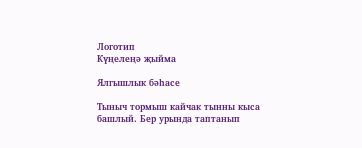Логотип
Күңелеңә җыйма

Ялгышлык бәһасе

Тыныч тормыш кайчак тынны кыса башлый. Бер урында таптанып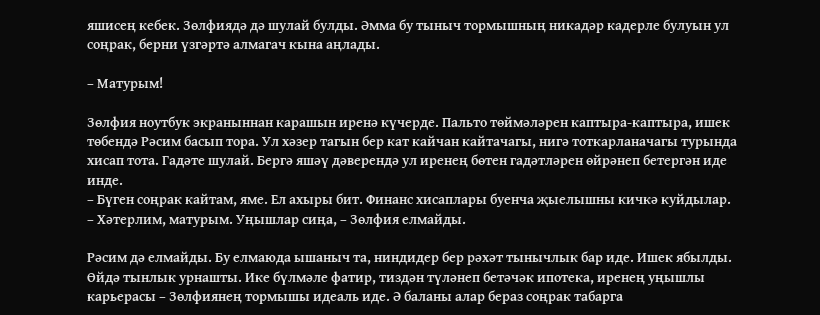яшисең кебек. Зөлфиядә дә шулай булды. Әмма бу тыныч тормышның никадәр кадерле булуын ул соңрак, берни үзгәртә алмагач кына аңлады.

– Матурым!

Зөлфия ноутбук экраныннан карашын иренә күчерде. Пальто төймәләрен каптыра-каптыра, ишек төбендә Рәсим басып тора. Ул хәзер тагын бер кат кайчан кайтачагы, нигә тоткарланачагы турында хисап тота. Гадәте шулай. Бергә яшәү дәверендә ул иренең бөтен гадәтләрен өйрәнеп бетергән иде инде.
– Бүген соңрак кайтам, яме. Ел ахыры бит. Финанс хисаплары буенча җыелышны кичкә куйдылар.
– Хәтерлим, матурым. Уңышлар сиңа, – Зөлфия елмайды.

Рәсим дә елмайды. Бу елмаюда ышаныч та, ниндидер бер рәхәт тынычлык бар иде. Ишек ябылды. Өйдә тынлык урнашты. Ике бүлмәле фатир, тиздән түләнеп бетәчәк ипотека, иренең уңышлы карьерасы – Зөлфиянең тормышы идеаль иде. Ә баланы алар бераз соңрак табарга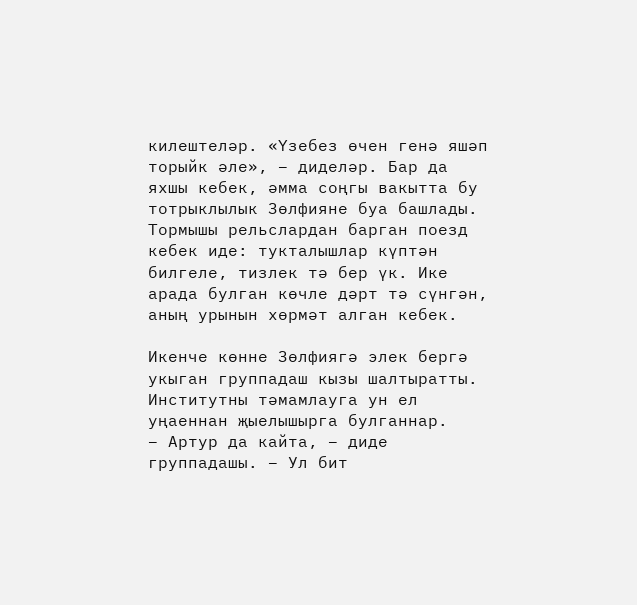килештеләр. «Үзебез өчен генә яшәп торыйк әле», – диделәр. Бар да яхшы кебек, әмма соңгы вакытта бу тотрыклылык Зөлфияне буа башлады. Тормышы рельслардан барган поезд кебек иде: тукталышлар күптән билгеле, тизлек тә бер үк. Ике арада булган көчле дәрт тә сүнгән, аның урынын хөрмәт алган кебек.

Икенче көнне Зөлфиягә элек бергә укыган группадаш кызы шалтыратты. Институтны тәмамлауга ун ел уңаеннан җыелышырга булганнар.
– Артур да кайта, – диде группадашы. – Ул бит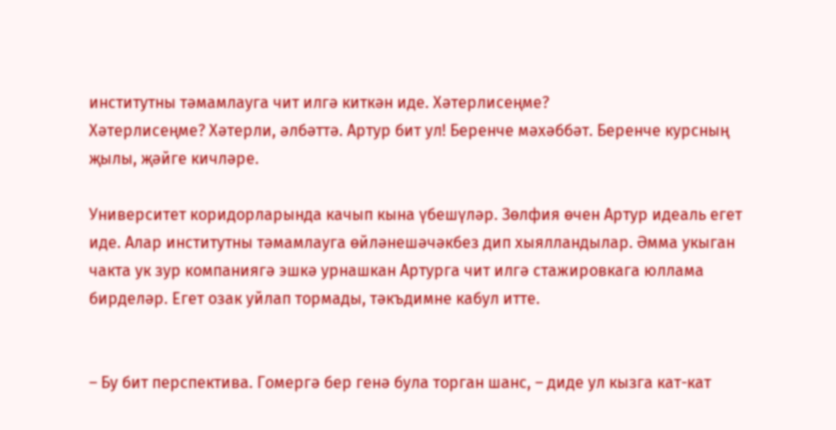институтны тәмамлауга чит илгә киткән иде. Хәтерлисеңме?
Хәтерлисеңме? Хәтерли, әлбәттә. Артур бит ул! Беренче мәхәббәт. Беренче курсның җылы, җәйге кичләре.

Университет коридорларында качып кына үбешүләр. Зөлфия өчен Артур идеаль егет иде. Алар институтны тәмамлауга өйләнешәчәкбез дип хыялландылар. Әмма укыган чакта ук зур компаниягә эшкә урнашкан Артурга чит илгә стажировкага юллама бирделәр. Егет озак уйлап тормады, тәкъдимне кабул итте.


– Бу бит перспектива. Гомергә бер генә була торган шанс, – диде ул кызга кат-кат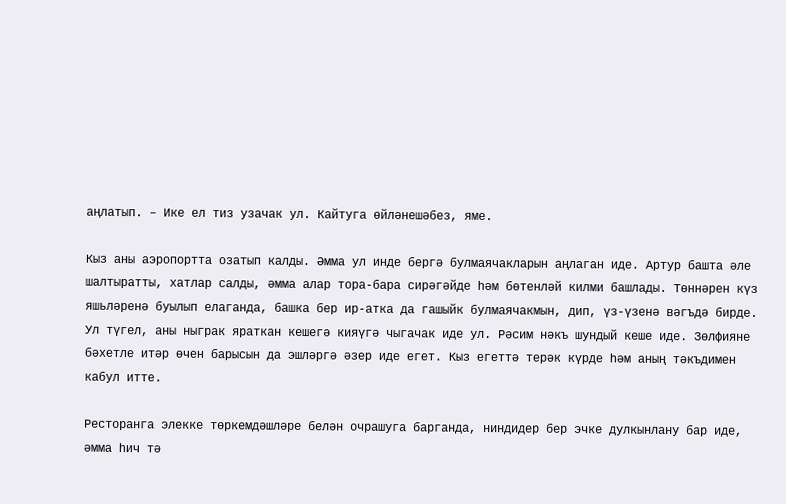аңлатып. – Ике ел тиз узачак ул. Кайтуга өйләнешәбез, яме.

Кыз аны аэропортта озатып калды. Әмма ул инде бергә булмаячакларын аңлаган иде. Артур башта әле шалтыратты, хатлар салды, әмма алар тора-бара сирәгәйде һәм бөтенләй килми башлады. Төннәрен күз яшьләренә буылып елаганда, башка бер ир-атка да гашыйк булмаячакмын, дип, үз-үзенә вәгъдә бирде. Ул түгел, аны ныграк яраткан кешегә кияүгә чыгачак иде ул. Рәсим нәкъ шундый кеше иде. Зөлфияне бәхетле итәр өчен барысын да эшләргә әзер иде егет. Кыз егеттә терәк күрде һәм аның тәкъдимен кабул итте.

Ресторанга элекке төркемдәшләре белән очрашуга барганда, ниндидер бер эчке дулкынлану бар иде, әмма һич тә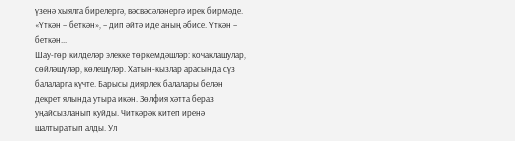үзенә хыялга бирелергә, вәсвәсәләнергә ирек бирмәде. «Үткән – беткән», – дип әйтә иде аның әбисе. Үткән – беткән...
Шау-гөр килделәр элекке төркемдәшләр: кочаклашулар, сөйләшүләр, көлешүләр. Хатын-кызлар арасында сүз балаларга күчте. Барысы диярлек балалары белән декрет ялында утыра икән. Зөлфия хәтта бераз уңайсызланып куйды. Читкәрәк китеп иренә шалтыратып алды. Ул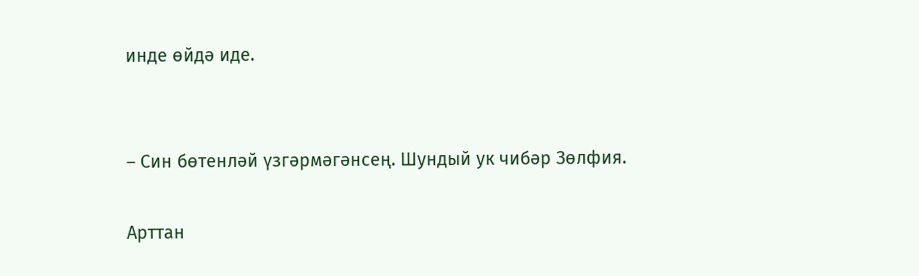инде өйдә иде.


– Син бөтенләй үзгәрмәгәнсең. Шундый ук чибәр Зөлфия.

Арттан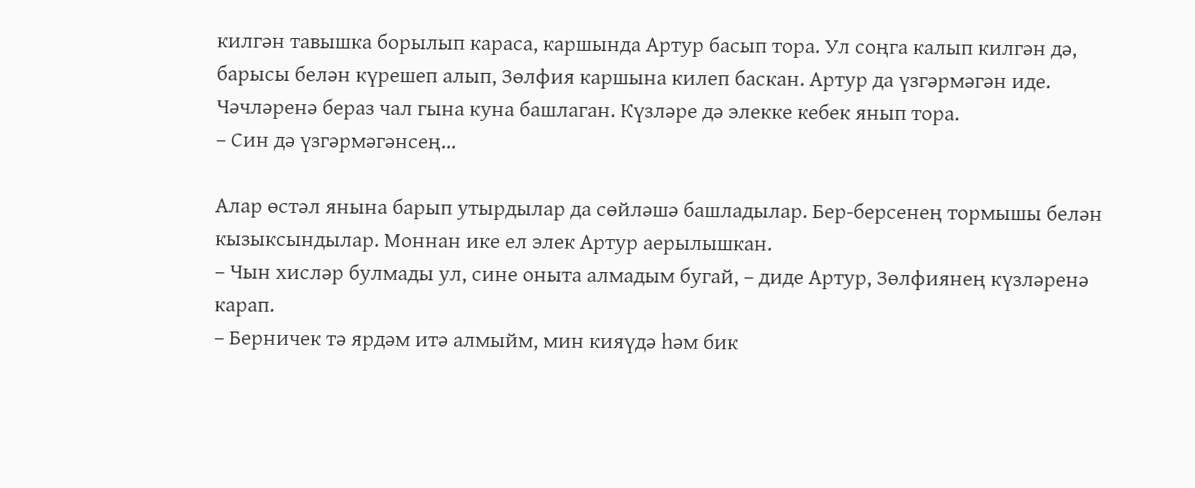килгән тавышка борылып караса, каршында Артур басып тора. Ул соңга калып килгән дә, барысы белән күрешеп алып, Зөлфия каршына килеп баскан. Артур да үзгәрмәгән иде. Чәчләренә бераз чал гына куна башлаган. Күзләре дә элекке кебек янып тора.
– Син дә үзгәрмәгәнсең...

Алар өстәл янына барып утырдылар да сөйләшә башладылар. Бер-берсенең тормышы белән кызыксындылар. Моннан ике ел элек Артур аерылышкан.
– Чын хисләр булмады ул, сине оныта алмадым бугай, – диде Артур, Зөлфиянең күзләренә карап.
– Берничек тә ярдәм итә алмыйм, мин кияүдә һәм бик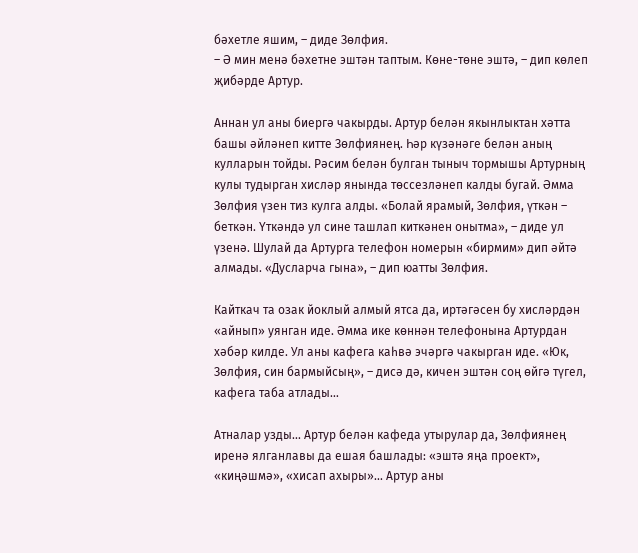бәхетле яшим, – диде Зөлфия.
– Ә мин менә бәхетне эштән таптым. Көне-төне эштә, – дип көлеп җибәрде Артур.

Аннан ул аны биергә чакырды. Артур белән якынлыктан хәтта башы әйләнеп китте Зөлфиянең. Һәр күзәнәге белән аның кулларын тойды. Рәсим белән булган тыныч тормышы Артурның кулы тудырган хисләр янында төссезләнеп калды бугай. Әмма Зөлфия үзен тиз кулга алды. «Болай ярамый, Зөлфия, үткән – беткән. Үткәндә ул сине ташлап киткәнен онытма», – диде ул үзенә. Шулай да Артурга телефон номерын «бирмим» дип әйтә алмады. «Дусларча гына», – дип юатты Зөлфия.

Кайткач та озак йоклый алмый ятса да, иртәгәсен бу хисләрдән «айнып» уянган иде. Әмма ике көннән телефонына Артурдан хәбәр килде. Ул аны кафега каһвә эчәргә чакырган иде. «Юк, Зөлфия, син бармыйсың», – дисә дә, кичен эштән соң өйгә түгел, кафега таба атлады…

Атналар узды... Артур белән кафеда утырулар да, Зөлфиянең иренә ялганлавы да ешая башлады: «эштә яңа проект», «киңәшмә», «хисап ахыры»... Артур аны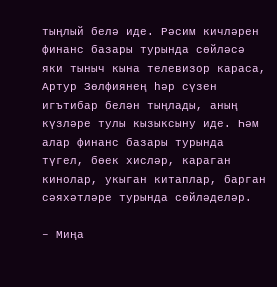тыңлый белә иде. Рәсим кичләрен финанс базары турында сөйләсә яки тыныч кына телевизор караса, Артур Зөлфиянең һәр сүзен игътибар белән тыңлады, аның күзләре тулы кызыксыну иде. Һәм алар финанс базары турында түгел, бөек хисләр, караган кинолар, укыган китаплар, барган сәяхәтләре турында сөйләделәр.

– Миңа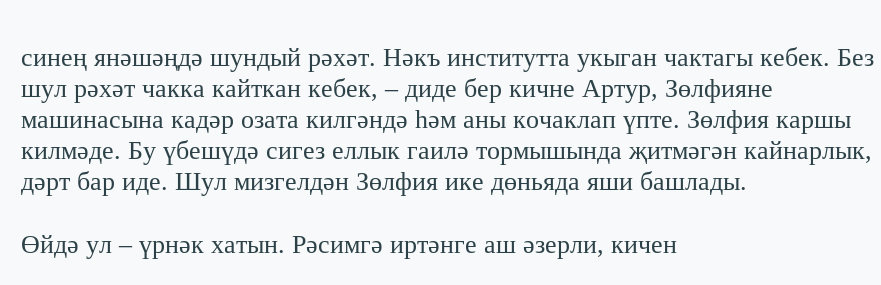синең янәшәңдә шундый рәхәт. Нәкъ институтта укыган чактагы кебек. Без шул рәхәт чакка кайткан кебек, – диде бер кичне Артур, Зөлфияне машинасына кадәр озата килгәндә һәм аны кочаклап үпте. Зөлфия каршы килмәде. Бу үбешүдә сигез еллык гаилә тормышында җитмәгән кайнарлык, дәрт бар иде. Шул мизгелдән Зөлфия ике дөньяда яши башлады.

Өйдә ул – үрнәк хатын. Рәсимгә иртәнге аш әзерли, кичен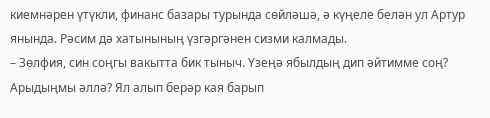киемнәрен үтүкли, финанс базары турында сөйләшә, ә күңеле белән ул Артур янында. Рәсим дә хатынының үзгәргәнен сизми калмады.
– Зөлфия, син соңгы вакытта бик тыныч. Үзеңә ябылдың дип әйтимме соң? Арыдыңмы әллә? Ял алып берәр кая барып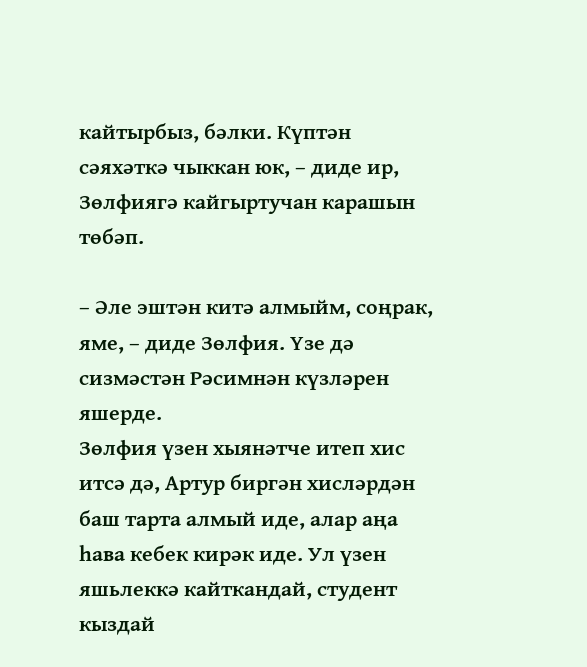кайтырбыз, бәлки. Күптән сәяхәткә чыккан юк, – диде ир, Зөлфиягә кайгыртучан карашын төбәп.

– Әле эштән китә алмыйм, соңрак, яме, – диде Зөлфия. Үзе дә сизмәстән Рәсимнән күзләрен яшерде.
Зөлфия үзен хыянәтче итеп хис итсә дә, Артур биргән хисләрдән баш тарта алмый иде, алар аңа һава кебек кирәк иде. Ул үзен яшьлеккә кайткандай, студент кыздай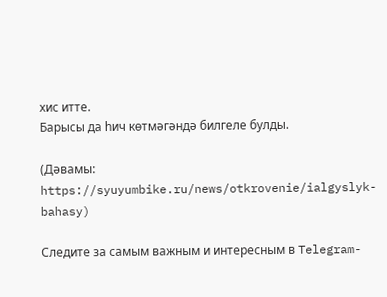хис итте.
Барысы да һич көтмәгәндә билгеле булды.

(Дәвамы: https://syuyumbike.ru/news/otkrovenie/ialgyslyk-bahasy)

Следите за самым важным и интересным в Telegram-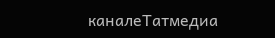каналеТатмедиа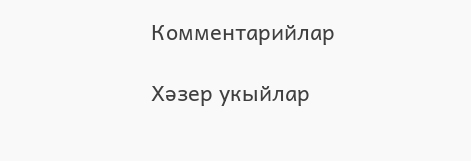Комментарийлар

Хәзер укыйлар